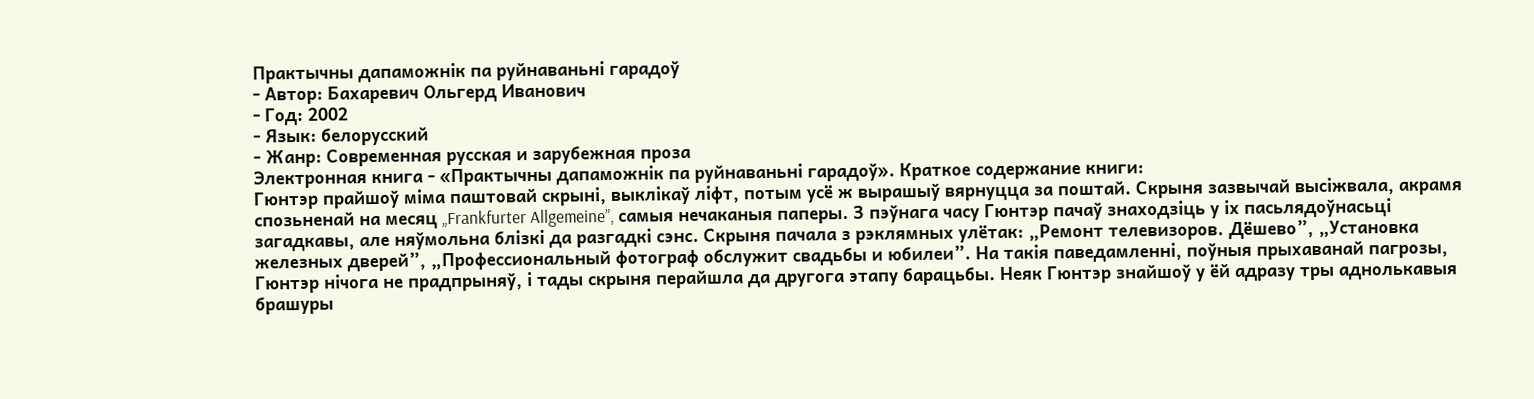Практычны дапаможнік па руйнаваньні гарадоў
- Автор: Бахаревич Ольгерд Иванович
- Год: 2002
- Язык: белорусский
- Жанр: Современная русская и зарубежная проза
Электронная книга - «Практычны дапаможнік па руйнаваньні гарадоў». Краткое содержание книги:
Гюнтэр прайшоў міма паштовай скрыні, выклікаў ліфт, потым усё ж вырашыў вярнуцца за поштай. Скрыня зазвычай высіжвала, акрамя спозьненай на месяц „Frankfurter Allgemeine”, самыя нечаканыя паперы. З пэўнага часу Гюнтэр пачаў знаходзіць у іх пасьлядоўнасьці загадкавы, але няўмольна блізкі да разгадкі сэнс. Скрыня пачала з рэклямных улётак: „Ремонт телевизоров. Дёшево”, „Установка железных дверей”, „Профессиональный фотограф обслужит свадьбы и юбилеи”. На такія паведамленні, поўныя прыхаванай пагрозы, Гюнтэр нічога не прадпрыняў, і тады скрыня перайшла да другога этапу барацьбы. Неяк Гюнтэр знайшоў у ёй адразу тры аднолькавыя брашуры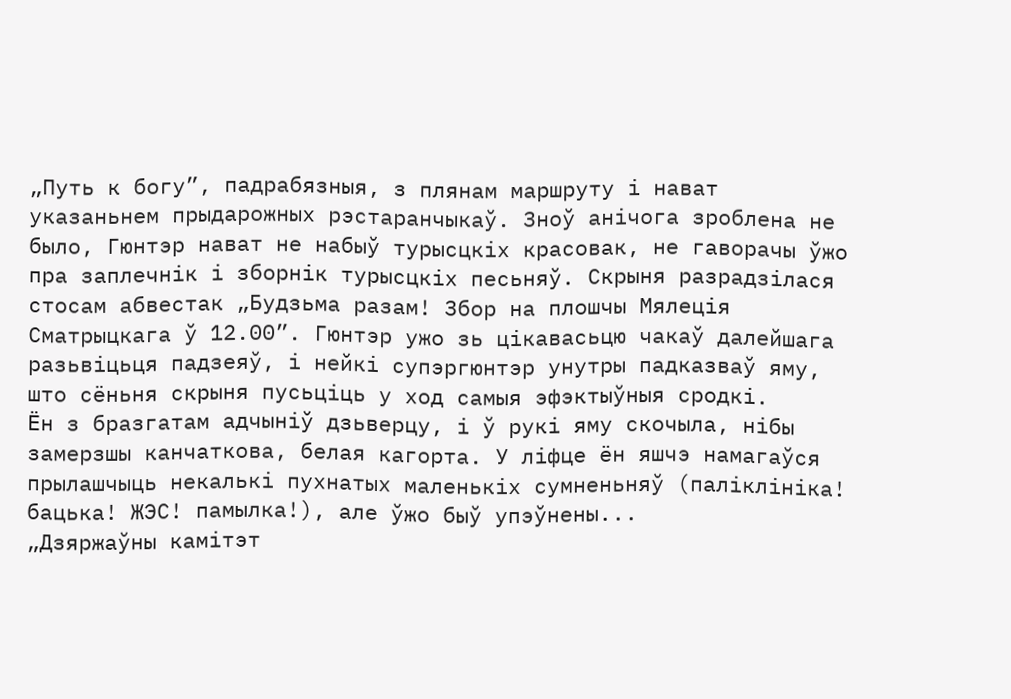„Путь к богу”, падрабязныя, з плянам маршруту і нават указаньнем прыдарожных рэстаранчыкаў. Зноў анічога зроблена не было, Гюнтэр нават не набыў турысцкіх красовак, не гаворачы ўжо пра заплечнік і зборнік турысцкіх песьняў. Скрыня разрадзілася стосам абвестак „Будзьма разам! Збор на плошчы Мялеція Сматрыцкага ў 12.00”. Гюнтэр ужо зь цікавасьцю чакаў далейшага разьвіцьця падзеяў, і нейкі супэргюнтэр унутры падказваў яму, што сёньня скрыня пусьціць у ход самыя эфэктыўныя сродкі.
Ён з бразгатам адчыніў дзьверцу, і ў рукі яму скочыла, нібы замерзшы канчаткова, белая кагорта. У ліфце ён яшчэ намагаўся прылашчыць некалькі пухнатых маленькіх сумненьняў (паліклініка! бацька! ЖЭС! памылка!), але ўжо быў упэўнены...
„Дзяржаўны камітэт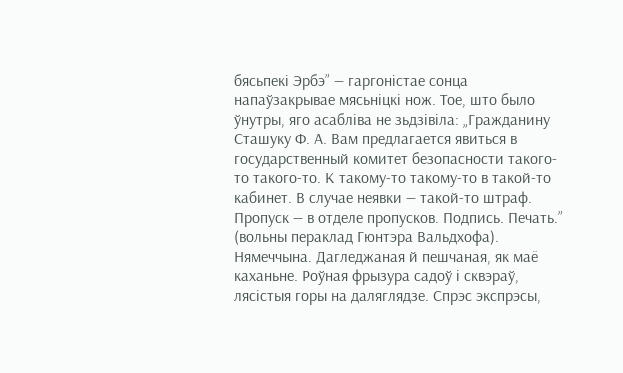бясьпекі Эрбэ” — гаргоністае сонца напаўзакрывае мясьніцкі нож. Тое, што было ўнутры, яго асабліва не зьдзівіла: „Гражданину Сташуку Ф. А. Вам предлагается явиться в государственный комитет безопасности такого-то такого-то. К такому-то такому-то в такой-то кабинет. В случае неявки — такой-то штраф. Пропуск — в отделе пропусков. Подпись. Печать.” (вольны пераклад Гюнтэра Вальдхофа).
Нямеччына. Дагледжаная й пешчаная, як маё каханьне. Роўная фрызура садоў і сквэраў, лясістыя горы на даляглядзе. Спрэс экспрэсы,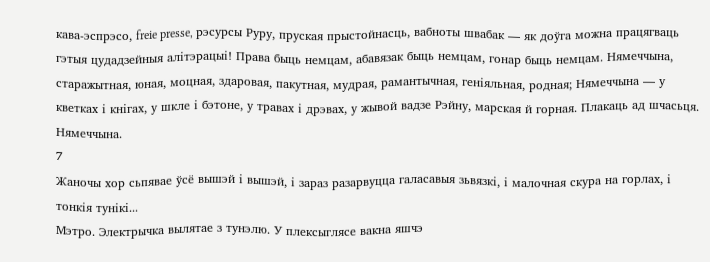кава-эспрэсо, freie presse, рэсурсы Руру, пруская прыстойнасць, вабноты швабак — як доўга можна працягваць гэтыя цудадзейныя алітэрацыі! Права быць немцам, абавязак быць немцам, гонар быць немцам. Нямеччына, старажытная, юная, моцная, здаровая, пакутная, мудрая, рамантычная, геніяльная, родная; Нямеччына — у кветках і кнігах, у шкле і бэтоне, у травах і дрэвах, у жывой вадзе Рэйну, марская й горная. Плакаць ад шчасьця. Нямеччына.
7
Жаночы хор сьпявае ўсё вышэй і вышэй, і зараз разарвуцца галасавыя зьвязкі, і малочная скура на горлах, і тонкія тунікі...
Мэтро. Электрычка вылятае з тунэлю. У плексыглясе вакна яшчэ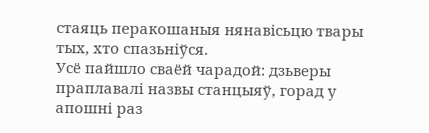стаяць перакошаныя нянавісьцю твары тых, хто спазьніўся.
Усё пайшло сваёй чарадой: дзьверы праплавалі назвы станцыяў, горад у апошні раз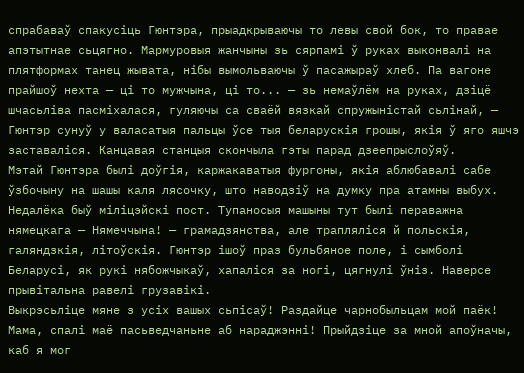спрабаваў спакусіць Гюнтэра, прыадкрываючы то левы свой бок, то правае апэтытнае сьцягно. Мармуровыя жанчыны зь сярпамі ў руках выконвалі на плятформах танец жывата, нібы вымольваючы ў пасажыраў хлеб. Па вагоне прайшоў нехта — ці то мужчына, ці то... — зь немаўлём на руках, дзіцё шчасьліва пасміхалася, гуляючы са сваёй вязкай спружыністай сьлінай, — Гюнтэр сунуў у валасатыя пальцы ўсе тыя беларускія грошы, якія ў яго яшчэ заставаліся. Канцавая станцыя скончыла гэты парад дзеепрыслоўяў.
Мэтай Гюнтэра былі доўгія, каржакаватыя фургоны, якія аблюбавалі сабе ўзбочыну на шашы каля лясочку, што наводзіў на думку пра атамны выбух. Недалёка быў міліцэйскі пост. Тупаносыя машыны тут былі пераважна нямецкага — Нямеччына! — грамадзянства, але трапляліся й польскія, галяндзкія, літоўскія. Гюнтэр ішоў праз бульбяное поле, і сымболі Беларусі, як рукі нябожчыкаў, хапаліся за ногі, цягнулі ўніз. Наверсе прывітальна равелі грузавікі.
Выкрэсьліце мяне з усіх вашых сьпісаў! Раздайце чарнобыльцам мой паёк! Мама, спалі маё пасьведчаньне аб нараджэнні! Прыйдзіце за мной апоўначы, каб я мог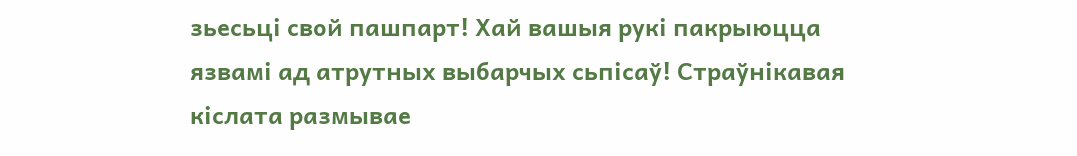зьесьці свой пашпарт! Хай вашыя рукі пакрыюцца язвамі ад атрутных выбарчых сьпісаў! Страўнікавая кіслата размывае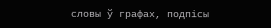словы ў графах, подпісы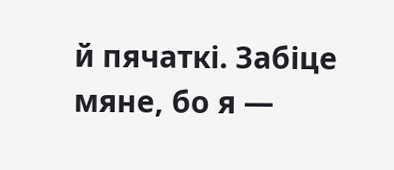й пячаткі. Забіце мяне, бо я —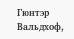Гюнтэр Вальдхоф,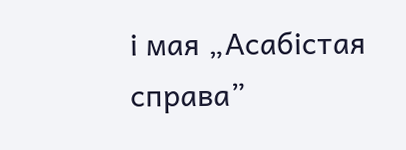і мая „Асабістая справа”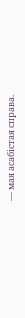— мая асабістая справа.